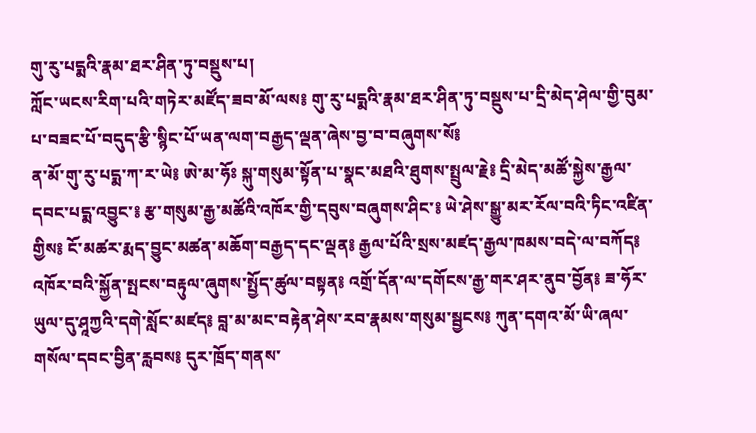གུ་རུ་པདྨའི་རྣམ་ཐར་ཤིན་ཏུ་བསྡུས་པ།
ཀློང་ཡངས་རིག་པའི་གཏེར་མཛོད་ཟབ་མོ་ལས༔ གུ་རུ་པདྨའི་རྣམ་ཐར་ཤིན་ཏུ་བསྡུས་པ་དྲི་མེད་ཤེལ་གྱི་བུམ་པ་བཟང་པོ་བདུད་རྩི་སྙིང་པོ་ཡན་ལག་བརྒྱད་ལྡན་ཞེས་བྱ་བ་བཞུགས་སོ༔
ན་མོ་གུ་རུ་པདྨ་ཀ་ར་ཡེ༔ ཨེ་མ་ཧོཿ སྐུ་གསུམ་སྟོན་པ་སྣང་མཐའི་ཐུགས་སྤྲུལ་རྗེ༔ དྲི་མེད་མཚོ་སྐྱེས་རྒྱལ་དབང་པདྨ་འབྱུང་༔ རྩ་གསུམ་རྒྱ་མཚོའི་འཁོར་གྱི་དབུས་བཞུགས་ཤིང་༔ ཡེ་ཤེས་སྒྱུ་མར་རོལ་བའི་ཏིང་འཛིན་གྱིས༔ ངོ་མཚར་རྨད་བྱུང་མཚན་མཆོག་བརྒྱད་དང་ལྡན༔ རྒྱལ་པོའི་སྲས་མཛད་རྒྱལ་ཁམས་བདེ་ལ་བཀོད༔ འཁོར་བའི་སྐྱོན་སྤངས་བརྟུལ་ཞུགས་སྤྱོད་ཚུལ་བསྟན༔ འགྲོ་དོན་ལ་དགོངས་རྒྱ་གར་ཤར་ནུབ་བྱོན༔ ཟ་ཧོར་ཡུལ་དུ་ཤཱཀྱའི་དགེ་སློང་མཛད༔ བླ་མ་མང་བརྟེན་ཤེས་རབ་རྣམས་གསུམ་སྦྱངས༔ ཀུན་དགའ་མོ་ཡི་ཞལ་གསོལ་དབང་བྱིན་རླབས༔ དུར་ཁྲོད་གནས་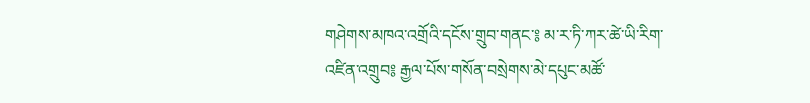གཤེགས་མཁའ་འགྲོའི་དངོས་གྲུབ་གནང་༔ མ་ར་ཏི་ཀར་ཚེ་ཡི་རིག་འཛིན་འགྲུབ༔ རྒྱལ་པོས་གསོན་བསྲེགས་མེ་དཔུང་མཚོ་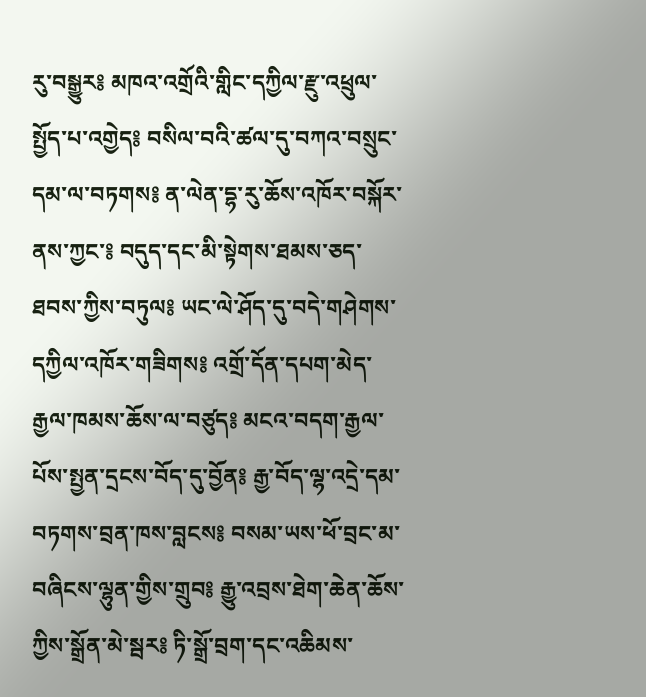རུ་བསྒྱུར༔ མཁའ་འགྲོའི་གླིང་དཀྱིལ་རྫུ་འཕྲུལ་སྤྱོད་པ་འགྱེད༔ བསིལ་བའི་ཚལ་དུ་བཀའ་བསྲུང་དམ་ལ་བཏགས༔ ན་ལེན་དྷ་རུ་ཆོས་འཁོར་བསྐོར་ནས་ཀྱང་༔ བདུད་དང་མི་སྟེགས་ཐམས་ཅད་ཐབས་ཀྱིས་བཏུལ༔ ཡང་ལེ་ཤོད་དུ་བདེ་གཤེགས་དཀྱིལ་འཁོར་གཟིགས༔ འགྲོ་དོན་དཔག་མེད་རྒྱལ་ཁམས་ཆོས་ལ་བཙུད༔ མངའ་བདག་རྒྱལ་པོས་སྤྱན་དྲངས་བོད་དུ་བྱོན༔ རྒྱ་བོད་ལྷ་འདྲེ་དམ་བཏགས་བྲན་ཁས་བླངས༔ བསམ་ཡས་ཕོ་བྲང་མ་བཞིངས་ལྷུན་གྱིས་གྲུབ༔ རྒྱུ་འབྲས་ཐེག་ཆེན་ཆོས་ཀྱིས་སྒྲོན་མེ་སྦར༔ ཏི་སྒྲོ་བྲག་དང་འཆིམས་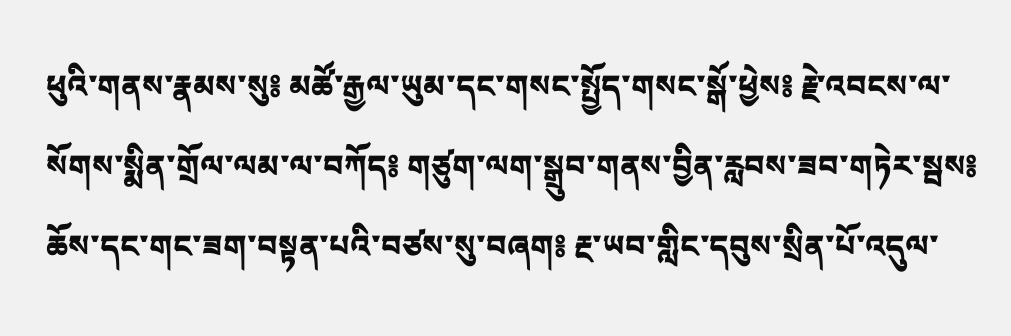ཕུའི་གནས་རྣམས་སུ༔ མཚོ་རྒྱལ་ཡུམ་དང་གསང་སྤྱོད་གསང་སྒོ་ཕྱེས༔ རྗེ་འབངས་ལ་སོགས་སྨིན་གྲོལ་ལམ་ལ་བཀོད༔ གཙུག་ལག་སྒྲུབ་གནས་བྱིན་རླབས་ཟབ་གཏེར་སྦས༔ ཆོས་དང་གང་ཟག་བསྟན་པའི་བཙས་སུ་བཞག༔ རྔ་ཡབ་གླིང་དབུས་སྲིན་པོ་འདུལ་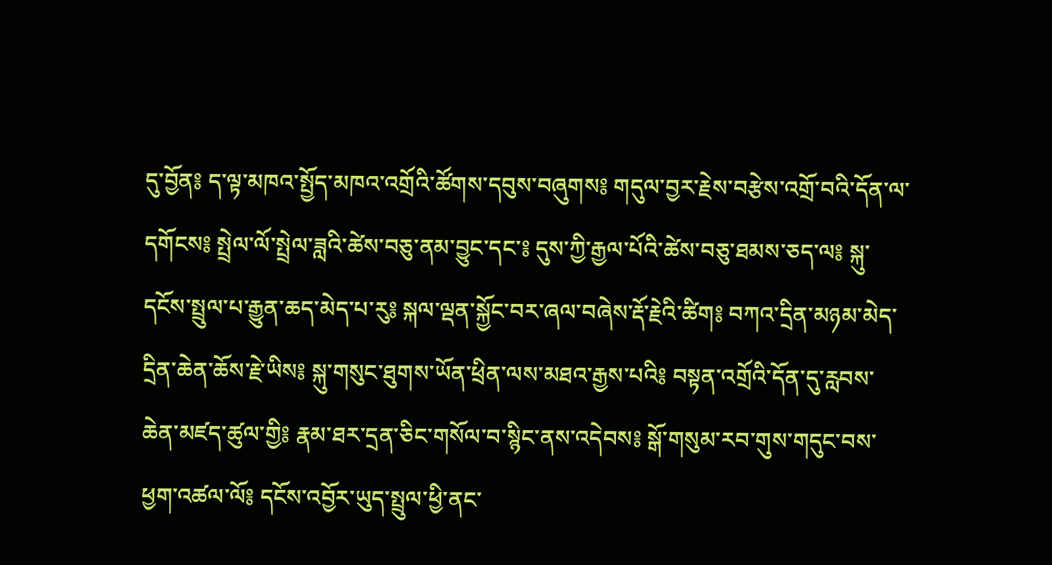དུ་བྱོན༔ ད་ལྟ་མཁའ་སྤྱོད་མཁའ་འགྲོའི་ཚོགས་དབུས་བཞུགས༔ གདུལ་བྱར་རྗེས་བརྩེས་འགྲོ་བའི་དོན་ལ་དགོངས༔ སྤྲེལ་ལོ་སྤྲེལ་ཟླའི་ཚེས་བཅུ་ནམ་བྱུང་དང་༔ དུས་ཀྱི་རྒྱལ་པོའི་ཚེས་བཅུ་ཐམས་ཅད་ལ༔ སྐུ་དངོས་སྤྲུལ་པ་རྒྱུན་ཆད་མེད་པ་རུ༔ སྐལ་ལྡན་སྐྱོང་བར་ཞལ་བཞེས་རྡོ་རྗེའི་ཚིག༔ བཀའ་དྲིན་མཉམ་མེད་དྲིན་ཆེན་ཆོས་རྗེ་ཡིས༔ སྐུ་གསུང་ཐུགས་ཡོན་ཕྲིན་ལས་མཐའ་རྒྱས་པའི༔ བསྟན་འགྲོའི་དོན་དུ་རླབས་ཆེན་མཛད་ཚུལ་གྱི༔ རྣམ་ཐར་དྲན་ཅིང་གསོལ་བ་སྙིང་ནས་འདེབས༔ སྒོ་གསུམ་རབ་གུས་གདུང་བས་ཕྱག་འཚལ་ལོ༔ དངོས་འབྱོར་ཡུད་སྤྲུལ་ཕྱི་ནང་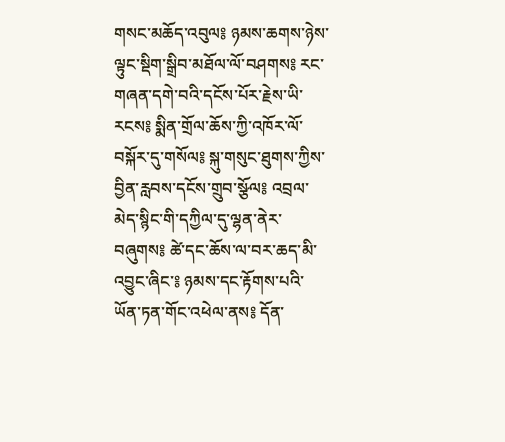གསང་མཆོད་འབུལ༔ ཉམས་ཆགས་ཉེས་ལྟུང་སྡིག་སྒྲིབ་མཐོལ་ལོ་བཤགས༔ རང་གཞན་དགེ་བའི་དངོས་པོར་རྗེས་ཡི་རངས༔ སྨིན་གྲོལ་ཆོས་ཀྱི་འཁོར་ལོ་བསྐོར་དུ་གསོལ༔ སྐུ་གསུང་ཐུགས་ཀྱིས་བྱིན་རླབས་དངོས་གྲུབ་སྩོལ༔ འབྲལ་མེད་སྙིང་གི་དཀྱིལ་དུ་ལྷན་ནེར་བཞུགས༔ ཚེ་དང་ཆོས་ལ་བར་ཆད་མི་འབྱུང་ཞིང་༔ ཉམས་དང་རྟོགས་པའི་ཡོན་ཏན་གོང་འཕེལ་ནས༔ དོན་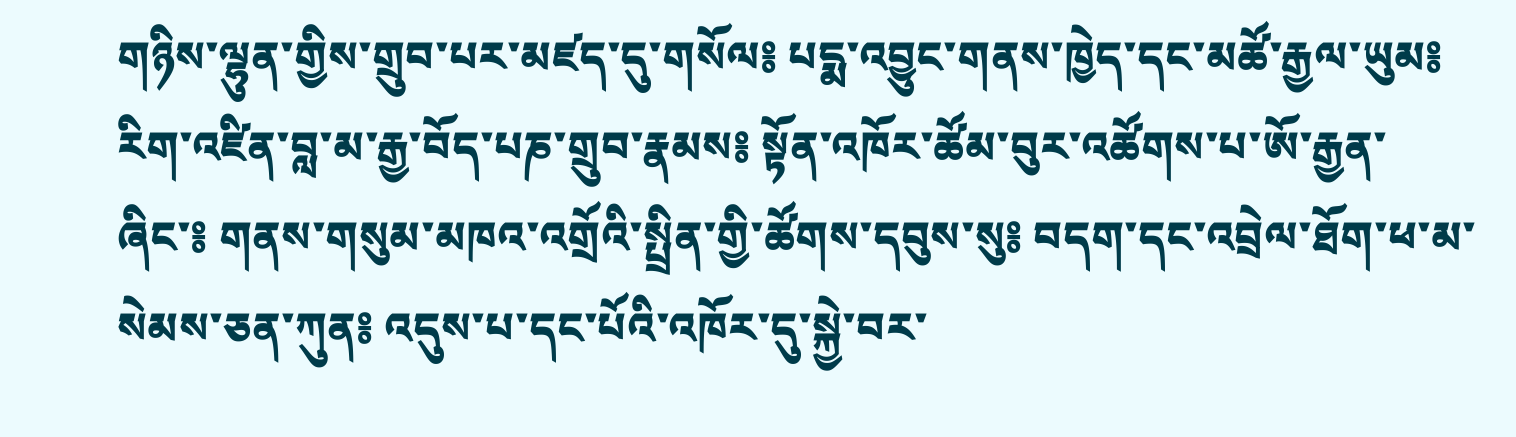གཉིས་ལྷུན་གྱིས་གྲུབ་པར་མཛད་དུ་གསོལ༔ པདྨ་འབྱུང་གནས་ཁྱེད་དང་མཚོ་རྒྱལ་ཡུམ༔ རིག་འཛིན་བླ་མ་རྒྱ་བོད་པཎ་གྲུབ་རྣམས༔ སྟོན་འཁོར་ཚོམ་བུར་འཚོགས་པ་ཨོ་རྒྱན་ཞིང་༔ གནས་གསུམ་མཁའ་འགྲོའི་སྤྲིན་གྱི་ཚོགས་དབུས་སུ༔ བདག་དང་འབྲེལ་ཐོག་ཕ་མ་སེམས་ཅན་ཀུན༔ འདུས་པ་དང་པོའི་འཁོར་དུ་སྐྱེ་བར་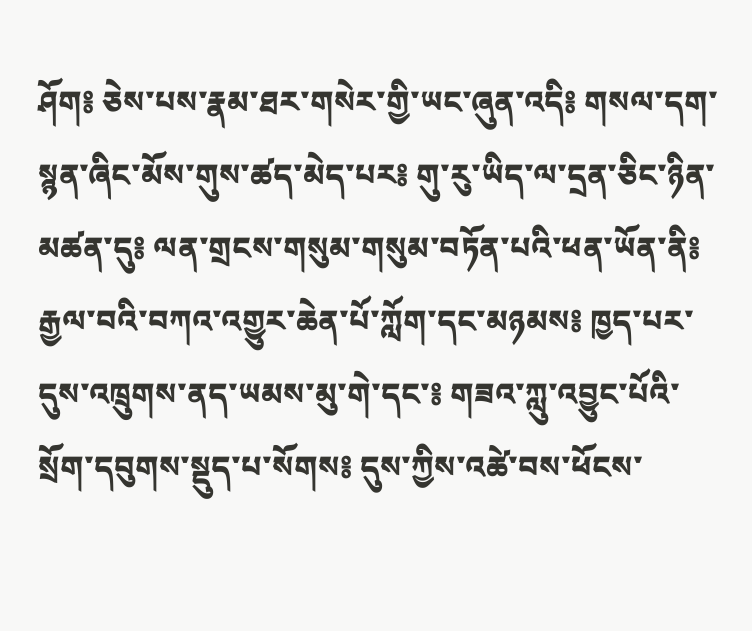ཤོག༔ ཅེས་པས་རྣམ་ཐར་གསེར་གྱི་ཡང་ཞུན་འདི༔ གསལ་དག་སྙན་ཞིང་མོས་གུས་ཚད་མེད་པར༔ གུ་རུ་ཡིད་ལ་དྲན་ཅིང་ཉིན་མཚན་དུ༔ ལན་གྲངས་གསུམ་གསུམ་བཏོན་པའི་ཕན་ཡོན་ནི༔ རྒྱལ་བའི་བཀའ་འགྱུར་ཆེན་པོ་ཀློག་དང་མཉམས༔ ཁྱད་པར་དུས་འཁྲུགས་ནད་ཡམས་མུ་གེ་དང་༔ གཟའ་ཀླུ་འབྱུང་པོའི་སྲོག་དབུགས་སྡུད་པ་སོགས༔ དུས་ཀྱིས་འཚེ་བས་ཕོངས་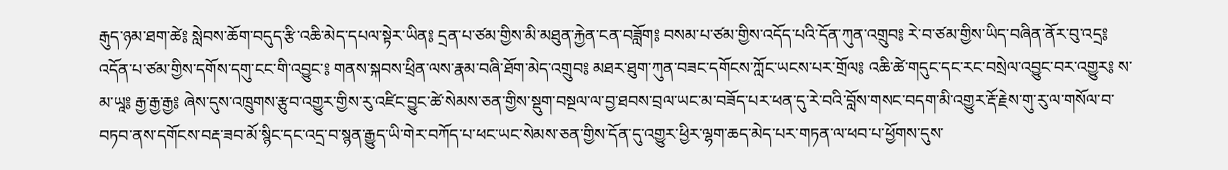རྒུད་ཉམ་ཐག་ཚེ༔ སླེབས་ཆོག་བདུད་རྩི་འཆི་མེད་དཔལ་སྟེར་ཡིན༔ དྲན་པ་ཙམ་གྱིས་མི་མཐུན་རྐྱེན་ངན་བཟློག༔ བསམ་པ་ཙམ་གྱིས་འདོད་པའི་དོན་ཀུན་འགྲུབ༔ རེ་བ་ཙམ་གྱིས་ཡིད་བཞིན་ནོར་བུ་འདྲ༔ འདོན་པ་ཙམ་གྱིས་དགོས་དགུ་ངང་གི་འབྱུང་༔ གནས་སྐབས་ཕྲིན་ལས་རྣམ་བཞི་ཐོག་མེད་འགྲུབ༔ མཐར་ཐུག་ཀུན་བཟང་དགོངས་ཀློང་ཡངས་པར་གྲོལ༔ འཆི་ཚེ་གདུང་དང་རང་བསྲེལ་འབྱུང་བར་འགྱུར༔ ས་མ་ཡཱ༔ རྒྱ་རྒྱ་རྒྱ༔ ཞེས་དུས་འཁྲུགས་རྩུབ་འགྱུར་གྱིས་རུ་འཛིང་བྱུང་ཚེ་སེམས་ཅན་གྱིས་སྡུག་བསྔལ་ལ་བྱ་ཐབས་བྲལ་ཡང་མ་བཟོད་པར་ཕན་དུ་རེ་བའི་བློས་གསང་བདག་མི་འགྱུར་རྡོ་རྗེས་གུ་རུ་ལ་གསོལ་བ་བཏབ་ནས་དགོངས་བརྡ་ཟབ་མོ་སྙིང་དང་འདྲ་བ་སྙན་རྒྱུད་ཡི་གེར་བཀོད་པ་ཕང་ཡང་སེམས་ཅན་གྱིས་དོན་དུ་འགྱུར་ཕྱིར་ལྷག་ཆད་མེད་པར་གཏན་ལ་ཕབ་པ་ཕྱོགས་དུས་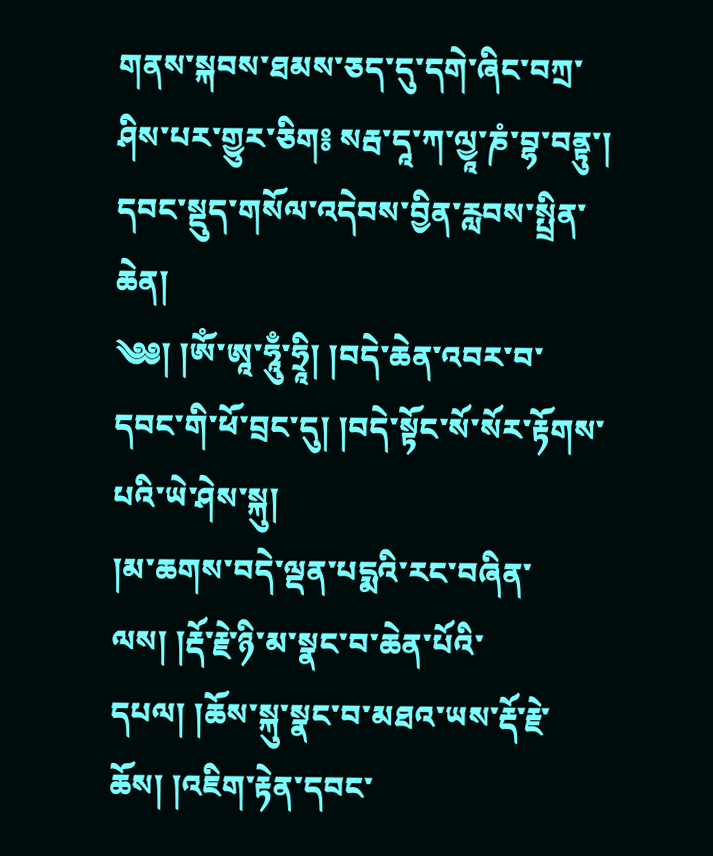གནས་སྐབས་ཐམས་ཅད་དུ་དགེ་ཞིང་བཀྲ་ཤིས་པར་གྱུར་ཅིག༔ སརྦ་དཱ་ཀ་ལྱཱ་ཎཾ་བྷ་བནྟུ་།
དབང་སྡུད་གསོལ་འདེབས་བྱིན་རླབས་སྤྲིན་ཆེན།
༄༅། །ༀ་ཨཱ་ཧཱུྃ་ཧྲཱི། །བདེ་ཆེན་འབར་བ་དབང་གི་ཕོ་བྲང་དུ། །བདེ་སྟོང་སོ་སོར་རྟོགས་པའི་ཡེ་ཤེས་སྐུ།
།མ་ཆགས་བདེ་ལྡན་པདྨའི་རང་བཞིན་ལས། །རྡོ་རྗེ་ཉི་མ་སྣང་བ་ཆེན་པོའི་དཔལ། །ཆོས་སྐུ་སྣང་བ་མཐའ་ཡས་རྡོ་རྗེ་ཆོས། །འཇིག་རྟེན་དབང་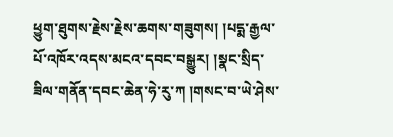ཕྱུག་ཐུགས་རྗེས་རྗེས་ཆགས་གཟུགས། །པདྨ་རྒྱལ་པོ་འཁོར་འདས་མངའ་དབང་བསྒྱུར། །སྣང་སྲིད་ཟིལ་གནོན་དབང་ཆེན་ཧེ་རུ་ཀ །གསང་བ་ཡེ་ཤེས་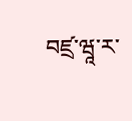བཛྲ་ཝཱ་ར་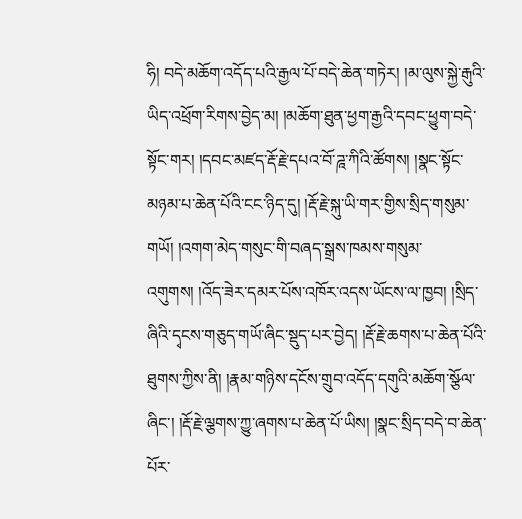ཧི། བདེ་མཆོག་འདོད་པའི་རྒྱལ་པོ་བདེ་ཆེན་གཏེར། །མ་ལུས་སྐྱེ་རྒུའི་ཡིད་འཕྲོག་རིགས་བྱེད་མ། །མཆོག་ཐུན་ཕྱག་རྒྱའི་དབང་ཕྱུག་བདེ་སྟོང་གར། །དབང་མཛད་རྡོ་རྗེ་དཔའ་བོ་ཌཱ་ཀིའི་ཚོགས། །སྣང་སྟོང་མཉམ་པ་ཆེན་པོའི་ངང་ཉིད་དུ། །རྡོ་རྗེ་སྐུ་ཡི་གར་གྱིས་སྲིད་གསུམ་གཡོ། །འགག་མེད་གསུང་གི་བཞད་སྒྲས་ཁམས་གསུམ་འགུགས། །འོད་ཟེར་དམར་པོས་འཁོར་འདས་ཡོངས་ལ་ཁྱབ། །སྲིད་ཞིའི་དྭངས་གཅུད་གཡོ་ཞིང་སྡུད་པར་བྱེད། །རྡོ་རྗེ་ཆགས་པ་ཆེན་པོའི་ཐུགས་ཀྱིས་ནི། །རྣམ་གཉིས་དངོས་གྲུབ་འདོད་དགུའི་མཆོག་སྩོལ་ཞིང་། །རྡོ་རྗེ་ལྕགས་ཀྱུ་ཞགས་པ་ཆེན་པོ་ཡིས། །སྣང་སྲིད་བདེ་བ་ཆེན་པོར་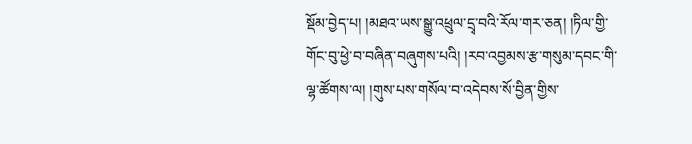སྡོམ་བྱེད་པ། །མཐའ་ཡས་སྒྱུ་འཕྲུལ་དྲྭ་བའི་རོལ་གར་ཅན། །ཏིལ་གྱི་གོང་བུ་ཕྱེ་བ་བཞིན་བཞུགས་པའི། །རབ་འབྱམས་རྩ་གསུམ་དབང་གི་ལྷ་ཚོགས་ལ། །གུས་པས་གསོལ་བ་འདེབས་སོ་བྱིན་གྱིས་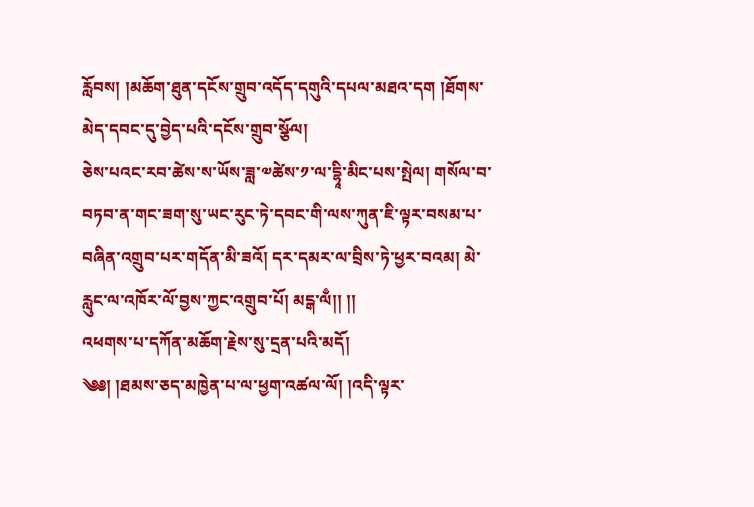རློབས། །མཆོག་ཐུན་དངོས་གྲུབ་འདོད་དགུའི་དཔལ་མཐའ་དག །ཐོགས་མེད་དབང་དུ་བྱེད་པའི་དངོས་གྲུབ་སྩོལ།
ཅེས་པའང་རབ་ཚེས་ས་ཡོས་ཟླ་༧ཚེས་༡་ལ་དྷཱི་མིང་པས་སྤེལ། གསོལ་བ་བཏབ་ན་གང་ཟག་སུ་ཡང་རུང་ཏེ་དབང་གི་ལས་ཀུན་ཇི་ལྟར་བསམ་པ་བཞིན་འགྲུབ་པར་གདོན་མི་ཟའོ། དར་དམར་ལ་བྲིས་ཏེ་ཕྱར་བའམ། མེ་རླུང་ལ་འཁོར་ལོ་བྱས་ཀྱང་འགྲུབ་པོ། མངྒ་ལྃ།། །།
འཕགས་པ་དཀོན་མཆོག་རྗེས་སུ་དྲན་པའི་མདོ།
༄༅། །ཐམས་ཅད་མཁྱེན་པ་ལ་ཕྱག་འཚལ་ལོ། །འདི་ལྟར་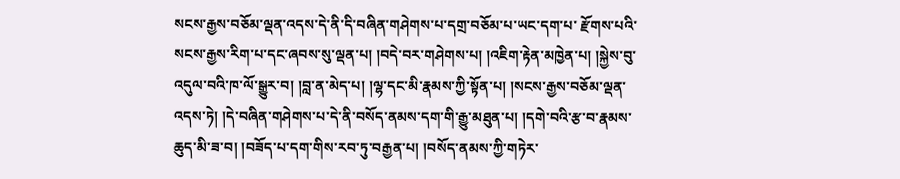སངས་རྒྱས་བཅོམ་ལྡན་འདས་དེ་ནི་དི་བཞིན་གཤེགས་པ་དགྲ་བཅོམ་པ་ཡང་དག་པ་ རྫོགས་པའི་སངས་རྒྱས་རིག་པ་དང་ཞབས་སུ་ལྡན་པ། །བདེ་བར་གཤེགས་པ། །འཇིག་རྟེན་མཁྱེན་པ། །སྐྱེས་བུ་འདུལ་བའི་ཁ་ལོ་སྒྱུར་བ། །བླ་ན་མེད་པ། །ལྷ་དང་མི་རྣམས་ཀྱི་སྟོན་པ། །སངས་རྒྱས་བཅོམ་ལྡན་འདས་ཏེ། །དེ་བཞིན་གཤེགས་པ་དེ་ནི་བསོད་ནམས་དག་གི་རྒྱུ་མཐུན་པ། །དགེ་བའི་རྩ་བ་རྣམས་ཆུད་མི་ཟ་བ། །བཟོད་པ་དག་གིས་རབ་ཏུ་བརྒྱན་པ། །བསོད་ནམས་ཀྱི་གཏེར་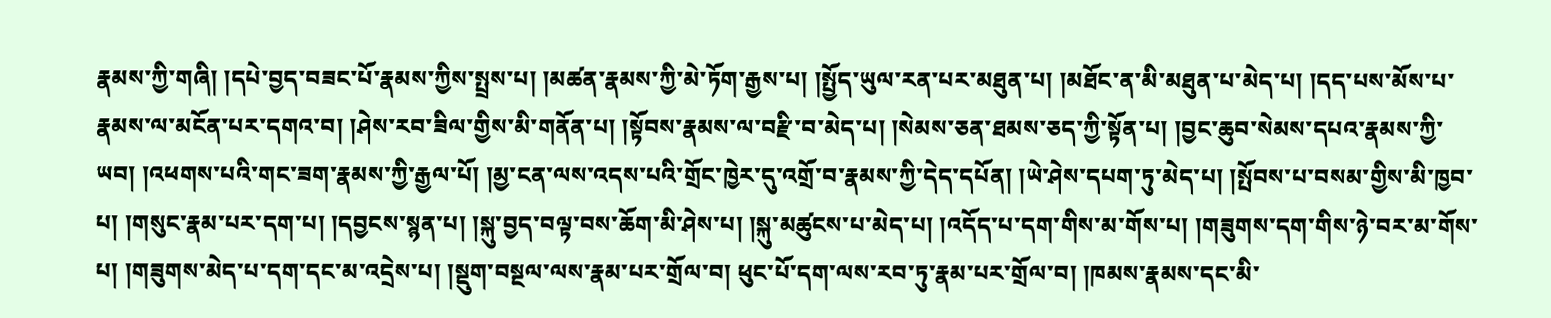རྣམས་ཀྱི་གཞི། །དཔེ་བྱད་བཟང་པོ་རྣམས་ཀྱིས་སྤྲས་པ། །མཚན་རྣམས་ཀྱི་མེ་ཏོག་རྒྱས་པ། །སྤྱོད་ཡུལ་རན་པར་མཐུན་པ། །མཐོང་ན་མི་མཐུན་པ་མེད་པ། །དད་པས་མོས་པ་རྣམས་ལ་མངོན་པར་དགའ་བ། །ཤེས་རབ་ཟིལ་གྱིས་མི་གནོན་པ། །སྟོབས་རྣམས་ལ་བརྫི་བ་མེད་པ། །སེམས་ཅན་ཐམས་ཅད་ཀྱི་སྟོན་པ། །བྱང་ཆུབ་སེམས་དཔའ་རྣམས་ཀྱི་ཡབ། །འཕགས་པའི་གང་ཟག་རྣམས་ཀྱི་རྒྱལ་པོ། །མྱ་ངན་ལས་འདས་པའི་གྲོང་ཁྱེར་དུ་འགྲོ་བ་རྣམས་ཀྱི་དེད་དཔོན། །ཡེ་ཤེས་དཔག་ཏུ་མེད་པ། །སྤོབས་པ་བསམ་གྱིས་མི་ཁྱབ་པ། །གསུང་རྣམ་པར་དག་པ། །དབྱངས་སྙན་པ། །སྐུ་བྱད་བལྟ་བས་ཆོག་མི་ཤེས་པ། །སྐུ་མཚུངས་པ་མེད་པ། །འདོད་པ་དག་གིས་མ་གོས་པ། །གཟུགས་དག་གིས་ཉེ་བར་མ་གོས་པ། །གཟུགས་མེད་པ་དག་དང་མ་འདྲེས་པ། །སྡུག་བསྔལ་ལས་རྣམ་པར་གྲོལ་བ། ཕུང་པོ་དག་ལས་རབ་ཏུ་རྣམ་པར་གྲོལ་བ། །ཁམས་རྣམས་དང་མི་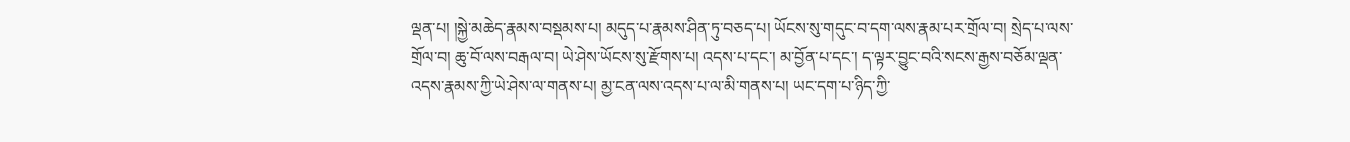ལྡན་པ། །སྐྱེ་མཆེད་རྣམས་བསྡམས་པ། མདུད་པ་རྣམས་ཤིན་ཏུ་བཅད་པ། ཡོངས་སུ་གདུང་བ་དག་ལས་རྣམ་པར་གྲོལ་བ། སྲེད་པ་ལས་གྲོལ་བ། ཆུ་བོ་ལས་བརྒལ་བ། ཡེ་ཤེས་ཡོངས་སུ་རྫོགས་པ། འདས་པ་དང་། མ་བྱོན་པ་དང་། ད་ལྟར་བྱུང་བའི་སངས་རྒྱས་བཅོམ་ལྡན་འདས་རྣམས་ཀྱི་ཡེ་ཤེས་ལ་གནས་པ། མྱ་ངན་ལས་འདས་པ་ལ་མི་གནས་པ། ཡང་དག་པ་ཉིད་ཀྱི་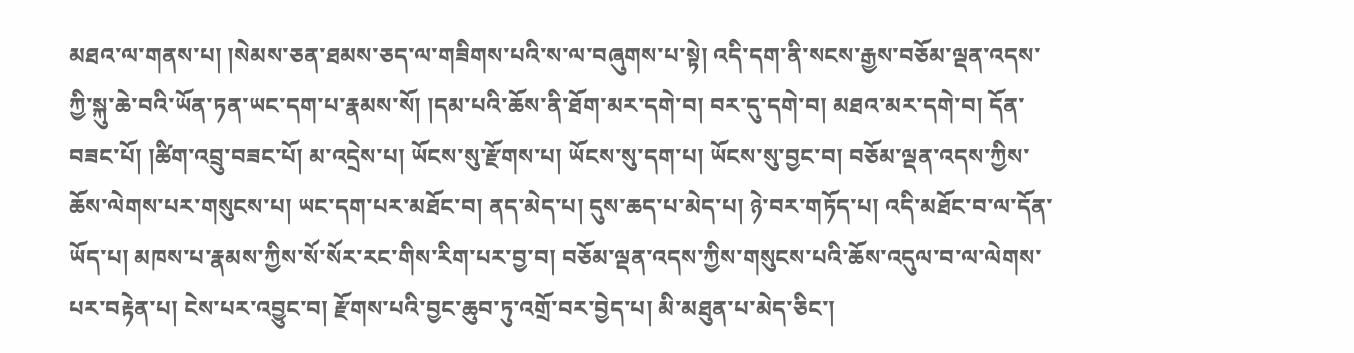མཐའ་ལ་གནས་པ། །སེམས་ཅན་ཐམས་ཅད་ལ་གཟིགས་པའི་ས་ལ་བཞུགས་པ་སྟེ། འདི་དག་ནི་སངས་རྒྱས་བཅོམ་ལྡན་འདས་ཀྱི་སྐུ་ཆེ་བའི་ཡོན་ཏན་ཡང་དག་པ་རྣམས་སོ། །དམ་པའི་ཆོས་ནི་ཐོག་མར་དགེ་བ། བར་དུ་དགེ་བ། མཐའ་མར་དགེ་བ། དོན་བཟང་པོ། །ཚིག་འབྲུ་བཟང་པོ། མ་འདྲེས་པ། ཡོངས་སུ་རྫོགས་པ། ཡོངས་སུ་དག་པ། ཡོངས་སུ་བྱང་བ། བཅོམ་ལྡན་འདས་ཀྱིས་ཆོས་ལེགས་པར་གསུངས་པ། ཡང་དག་པར་མཐོང་བ། ནད་མེད་པ། དུས་ཆད་པ་མེད་པ། ཉེ་བར་གཏོད་པ། འདི་མཐོང་བ་ལ་དོན་ཡོད་པ། མཁས་པ་རྣམས་ཀྱིས་སོ་སོར་རང་གིས་རིག་པར་བྱ་བ། བཅོམ་ལྡན་འདས་ཀྱིས་གསུངས་པའི་ཆོས་འདུལ་བ་ལ་ལེགས་པར་བརྟེན་པ། ངེས་པར་འབྱུང་བ། རྫོགས་པའི་བྱང་ཆུབ་ཏུ་འགྲོ་བར་བྱེད་པ། མི་མཐུན་པ་མེད་ཅིང་།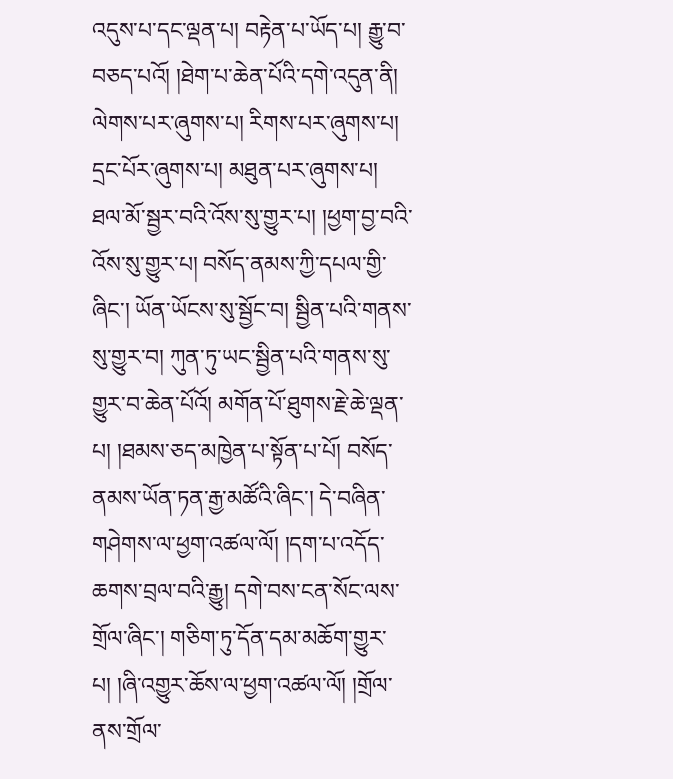འདུས་པ་དང་ལྡན་པ། བརྟེན་པ་ཡོད་པ། རྒྱུ་བ་བཅད་པའོ། །ཐེག་པ་ཆེན་པོའི་དགེ་འདུན་ནི། ལེགས་པར་ཞུགས་པ། རིགས་པར་ཞུགས་པ། དྲང་པོར་ཞུགས་པ། མཐུན་པར་ཞུགས་པ། ཐལ་མོ་སྦྱར་བའི་འོས་སུ་གྱུར་པ། །ཕྱག་བྱ་བའི་འོས་སུ་གྱུར་པ། བསོད་ནམས་ཀྱི་དཔལ་གྱི་ཞིང་། ཡོན་ཡོངས་སུ་སྦྱོང་བ། སྦྱིན་པའི་གནས་སུ་གྱུར་བ། ཀུན་ཏུ་ཡང་སྦྱིན་པའི་གནས་སུ་གྱུར་བ་ཆེན་པོའོ། མགོན་པོ་ཐུགས་རྗེ་ཆེ་ལྡན་པ། །ཐམས་ཅད་མཁྱེན་པ་སྟོན་པ་པོ། བསོད་ནམས་ཡོན་ཏན་རྒྱ་མཚོའི་ཞིང་། དེ་བཞིན་གཤེགས་ལ་ཕྱག་འཚལ་ལོ། །དག་པ་འདོད་ཆགས་བྲལ་བའི་རྒྱུ། དགེ་བས་ངན་སོང་ལས་གྲོལ་ཞིང་། གཅིག་ཏུ་དོན་དམ་མཆོག་གྱུར་པ། །ཞི་འགྱུར་ཆོས་ལ་ཕྱག་འཚལ་ལོ། །གྲོལ་ནས་གྲོལ་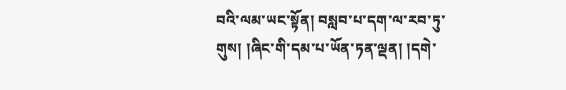བའི་ལམ་ཡང་སྟོན། བསླབ་པ་དག་ལ་རབ་ཏུ་གུས། །ཞིང་གི་དམ་པ་ཡོན་ཏན་ལྡན། །དགེ་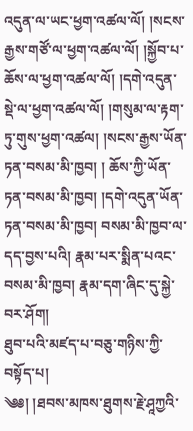འདུན་ལ་ཡང་ཕྱག་འཚལ་ལོ། །སངས་རྒྱས་གཙོ་ལ་ཕྱག་འཚལ་ལོ། །སྐྱོབ་པ་ཆོས་ལ་ཕྱག་འཚལ་ལོ། །དགེ་འདུན་སྡེ་ལ་ཕྱག་འཚལ་ལོ། །གསུམ་ལ་རྟག་ཏུ་གུས་ཕྱག་འཚལ། །སངས་རྒྱས་ཡོན་ཏན་བསམ་མི་ཁྱབ། ། ཆོས་ཀྱི་ཡོན་ཏན་བསམ་མི་ཁྱབ། །དགེ་འདུན་ཡོན་ཏན་བསམ་མི་ཁྱབ། བསམ་མི་ཁྱབ་ལ་དད་བྱས་པའི། རྣམ་པར་སྨིན་པའང་བསམ་མི་ཁྱབ། རྣམ་དག་ཞིང་དུ་སྐྱེ་བར་ཤོག།
ཐུབ་པའི་མཛད་པ་བཅུ་གཉིས་ཀྱི་བསྟོད་པ།
༄༅། །ཐབས་མཁས་ཐུགས་རྗེ་ཤཱཀྱའི་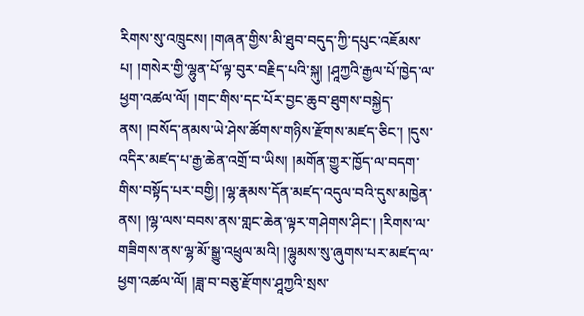རིགས་སུ་འཁྲུངས། །གཞན་གྱིས་མི་ཐུབ་བདུད་ཀྱི་དཔུང་འཇོམས་པ། །གསེར་གྱི་ལྷུན་པོ་ལྟ་བུར་བརྗིད་པའི་སྐུ། །ཤཱཀྱའི་རྒྱལ་པོ་ཁྱེད་ལ་ཕྱག་འཚལ་ལོ། །གང་གིས་དང་པོར་བྱང་ཆུབ་ཐུགས་བསྐྱེད་ནས། །བསོད་ནམས་ཡེ་ཤེས་ཚོགས་གཉིས་རྫོགས་མཛད་ཅིང་། །དུས་འདིར་མཛད་པ་རྒྱ་ཆེན་འགྲོ་བ་ཡིས། །མགོན་གྱུར་ཁྱོད་ལ་བདག་གིས་བསྟོད་པར་བགྱི། །ལྷ་རྣམས་དོན་མཛད་འདུལ་བའི་དུས་མཁྱེན་ནས། །ལྷ་ལས་བབས་ནས་གླང་ཆེན་ལྟར་གཤེགས་ཤིང་། །རིགས་ལ་གཟིགས་ནས་ལྷ་མོ་སྒྱུ་འཕྲུལ་མའི། །ལྷུམས་སུ་ཞུགས་པར་མཛད་ལ་ཕྱག་འཚལ་ལོ། །ཟླ་བ་བཅུ་རྫོགས་ཤཱཀྱའི་སྲས་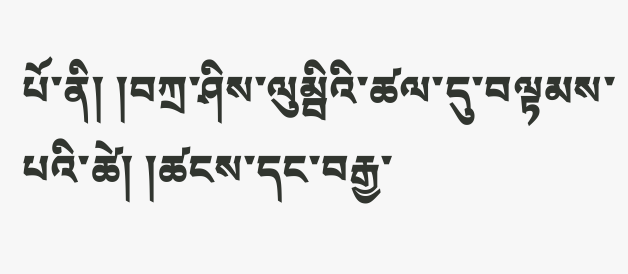པོ་ནི། །བཀྲ་ཤིས་ལུམྦིའི་ཚལ་དུ་བལྟམས་པའི་ཚེ། །ཚངས་དང་བརྒྱ་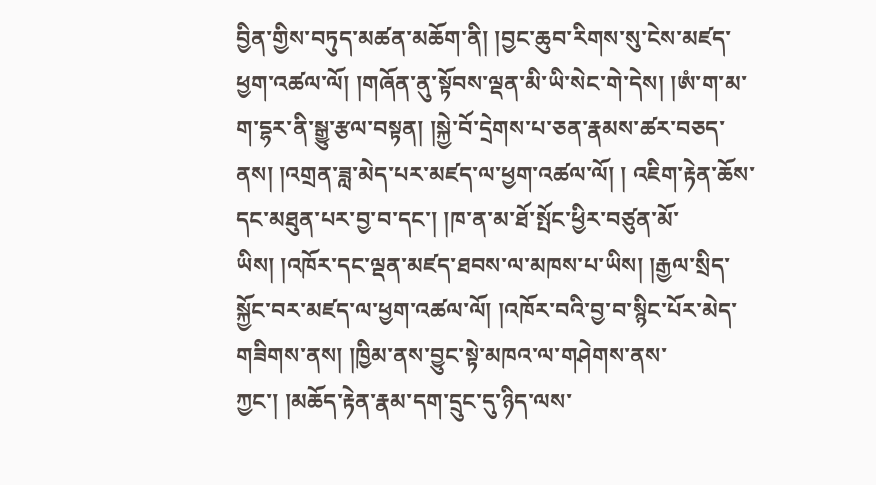བྱིན་གྱིས་བཏུད་མཚན་མཆོག་ནི། །བྱང་ཆུབ་རིགས་སུ་ངེས་མཛད་ཕྱག་འཚལ་ལོ། །གཞོན་ནུ་སྟོབས་ལྡན་མི་ཡི་སེང་གེ་དེས། །ཨཾ་ག་མ་ག་དྷར་ནི་སྒྱུ་རྩལ་བསྟན། །སྐྱེ་བོ་དྲེགས་པ་ཅན་རྣམས་ཚར་བཅད་ནས། །འགྲན་ཟླ་མེད་པར་མཛད་ལ་ཕྱག་འཚལ་ལོ། ། འཇིག་རྟེན་ཆོས་དང་མཐུན་པར་བྱ་བ་དང་། །ཁ་ན་མ་ཐོ་སྤོང་ཕྱིར་བཙུན་མོ་ཡིས། །འཁོར་དང་ལྡན་མཛད་ཐབས་ལ་མཁས་པ་ཡིས། །རྒྱལ་སྲིད་སྐྱོང་བར་མཛད་ལ་ཕྱག་འཚལ་ལོ། །འཁོར་བའི་བྱ་བ་སྙིང་པོར་མེད་གཟིགས་ནས། །ཁྱིམ་ནས་བྱུང་སྟེ་མཁའ་ལ་གཤེགས་ནས་ཀྱང་། །མཆོད་རྟེན་རྣམ་དག་དྲུང་དུ་ཉིད་ལས་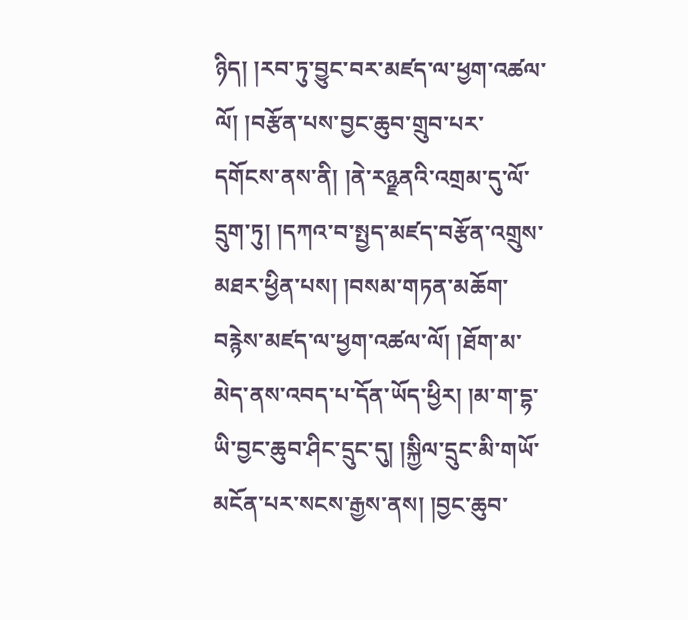ཉིད། །རབ་ཏུ་བྱུང་བར་མཛད་ལ་ཕྱག་འཚལ་ལོ། །བརྩོན་པས་བྱང་ཆུབ་གྲུབ་པར་དགོངས་ནས་ནི། །ནེ་རཉྫནའི་འགྲམ་དུ་ལོ་དྲུག་ཏུ། །དཀའ་བ་སྤྱད་མཛད་བརྩོན་འགྲུས་མཐར་ཕྱིན་པས། །བསམ་གཏན་མཆོག་བརྙེས་མཛད་ལ་ཕྱག་འཚལ་ལོ། །ཐོག་མ་མེད་ནས་འབད་པ་དོན་ཡོད་ཕྱིར། །མ་ག་དྷ་ཡི་བྱང་ཆུབ་ཤིང་དྲུང་དུ། །སྐྱིལ་དྲུང་མི་གཡོ་མངོན་པར་སངས་རྒྱས་ནས། །བྱང་ཆུབ་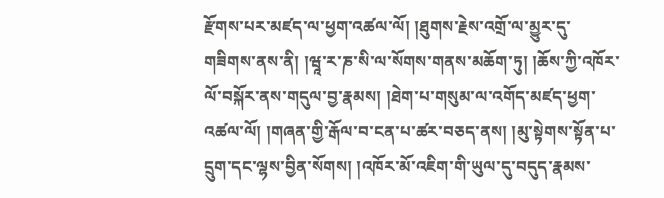རྫོགས་པར་མཛད་ལ་ཕྱག་འཚལ་ལོ། །ཐུགས་རྗེས་འགྲོ་ལ་མྱུར་དུ་གཟིགས་ནས་ནི། །ཝཱ་ར་ཎ་སི་ལ་སོགས་གནས་མཆོག་ཏུ། །ཆོས་ཀྱི་འཁོར་ལོ་བསྐོར་ནས་གདུལ་བྱ་རྣམས། །ཐེག་པ་གསུམ་ལ་འགོད་མཛད་ཕྱག་འཚལ་ལོ། །གཞན་གྱི་རྒོལ་བ་ངན་པ་ཚར་བཅད་ནས། །མུ་སྟེགས་སྟོན་པ་དྲུག་དང་ལྷས་བྱིན་སོགས། །འཁོར་མོ་འཇིག་གི་ཡུལ་དུ་བདུད་རྣམས་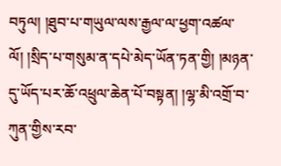བཏུལ། །ཐུབ་པ་གཡུལ་ལས་རྒྱལ་ལ་ཕྱག་འཚལ་ལོ། །སྲིད་པ་གསུམ་ན་དཔེ་མེད་ཡོན་ཏན་གྱི། །མཉན་དུ་ཡོད་པར་ཆོ་འཕྲུལ་ཆེན་པོ་བསྟན། །ལྷ་མི་འགྲོ་བ་ཀུན་གྱིས་རབ་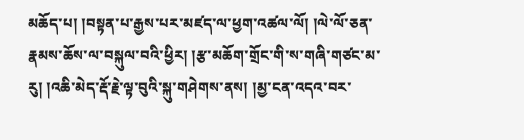མཆོད་པ། །བསྟན་པ་རྒྱས་པར་མཛད་ལ་ཕྱག་འཚལ་ལོ། །ལེ་ལོ་ཅན་རྣམས་ཆོས་ལ་བསྐུལ་བའི་ཕྱིར། །རྩ་མཆོག་གྲོང་གི་ས་གཞི་གཙང་མ་རུ། །འཆི་མེད་རྡོ་རྗེ་ལྟ་བུའི་སྐུ་གཤེགས་ནས། །མྱ་ངན་འདའ་བར་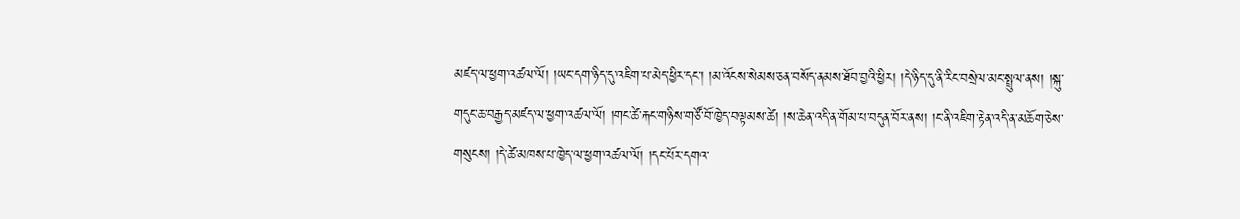མཛད་ལ་ཕྱག་འཚལ་ལོ། །ཡང་དག་ཉིད་དུ་འཇིག་པ་མེད་ཕྱིར་དང་། །མ་འོངས་སེམས་ཅན་བསོད་ནམས་ཐོབ་བྱའི་ཕྱིར། །དེ་ཉིད་དུ་ནི་རིང་བསྲེལ་མང་སྤྲུལ་ནས། །སྐུ་གདུང་ཆ་བརྒྱད་མཛད་ལ་ཕྱག་འཚལ་ལོ། །གང་ཚེ་རྐང་གཉིས་གཙོ་བོ་ཁྱེད་བལྟམས་ཚེ། །ས་ཆེན་འདི་ན་གོམ་པ་བདུན་བོར་ནས། །ང་ནི་འཇིག་རྟེན་འདི་ན་མཆོག་ཅེས་གསུངས། །དེ་ཚེ་མཁས་པ་ཁྱེད་ལ་ཕྱག་འཚལ་ལོ། །དང་པོར་དགའ་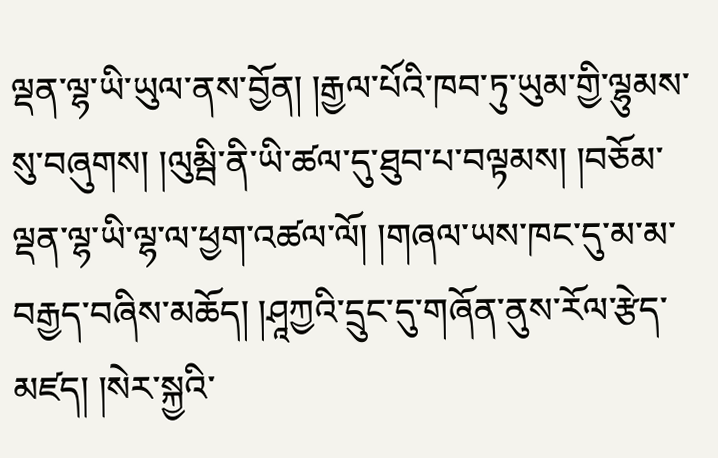ལྡན་ལྷ་ཡི་ཡུལ་ནས་བྱོན། །རྒྱལ་པོའི་ཁབ་ཏུ་ཡུམ་གྱི་ལྷུམས་སུ་བཞུགས། །ལུམྦི་ནི་ཡི་ཚལ་དུ་ཐུབ་པ་བལྟམས། །བཅོམ་ལྡན་ལྷ་ཡི་ལྷ་ལ་ཕྱག་འཚལ་ལོ། །གཞལ་ཡས་ཁང་དུ་མ་མ་བརྒྱད་བཞིས་མཆོད། །ཤཱཀྱའི་དྲུང་དུ་གཞོན་ནུས་རོལ་རྩེད་མཛད། །སེར་སྐྱའི་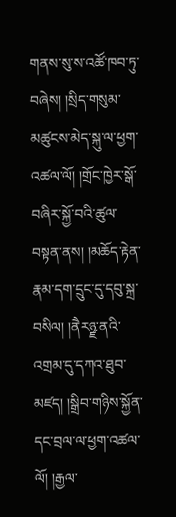གནས་སུ་ས་འཚོ་ཁབ་ཏུ་བཞེས། །སྲིད་གསུམ་མཚུངས་མེད་སྐུ་ལ་ཕྱག་འཚལ་ལོ། །གྲོང་ཁྱེར་སྒོ་བཞིར་སྐྱོ་བའི་ཚུལ་བསྟན་ནས། །མཆོད་རྟེན་རྣམ་དག་དྲུང་དུ་དབུ་སྐྲ་བསིལ། །ནཻརཉྫ་ནའི་འགྲམ་དུ་དཀའ་ཐུབ་མཛད། །སྒྲིབ་གཉིས་སྐྱོན་དང་བྲལ་ལ་ཕྱག་འཚལ་ལོ། །རྒྱལ་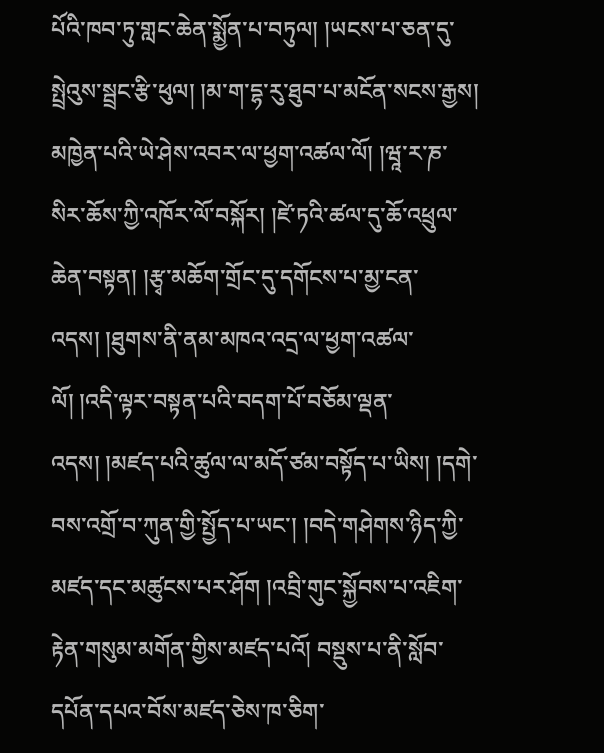པོའི་ཁབ་ཏུ་གླང་ཆེན་སྨྱོན་པ་བཏུལ། །ཡངས་པ་ཅན་དུ་སྤྲེའུས་སྦྲང་རྩི་ཕུལ། །མ་ག་དྷ་རུ་ཐུབ་པ་མངོན་སངས་རྒྱས། མཁྱེན་པའི་ཡེ་ཤེས་འབར་ལ་ཕྱག་འཚལ་ལོ། །ཝཱ་ར་ཎ་སིར་ཆོས་ཀྱི་འཁོར་ལོ་བསྐོར། །ཛེ་ཏའི་ཚལ་དུ་ཆོ་འཕྲུལ་ཆེན་བསྟན། །རྩྭ་མཆོག་གྲོང་དུ་དགོངས་པ་མྱ་ངན་འདས། །ཐུགས་ནི་ནམ་མཁའ་འདྲ་ལ་ཕྱག་འཚལ་ལོ། །འདི་ལྟར་བསྟན་པའི་བདག་པོ་བཅོམ་ལྡན་འདས། །མཛད་པའི་ཚུལ་ལ་མདོ་ཙམ་བསྟོད་པ་ཡིས། །དགེ་བས་འགྲོ་བ་ཀུན་གྱི་སྤྱོད་པ་ཡང་། །བདེ་གཤེགས་ཉིད་ཀྱི་མཛད་དང་མཚུངས་པར་ཤོག །འབྲི་གུང་སྐྱོབས་པ་འཇིག་རྟེན་གསུམ་མགོན་གྱིས་མཛད་པའོ། བསྡུས་པ་ནི་སློབ་དཔོན་དཔའ་བོས་མཛད་ཅེས་ཁ་ཅིག་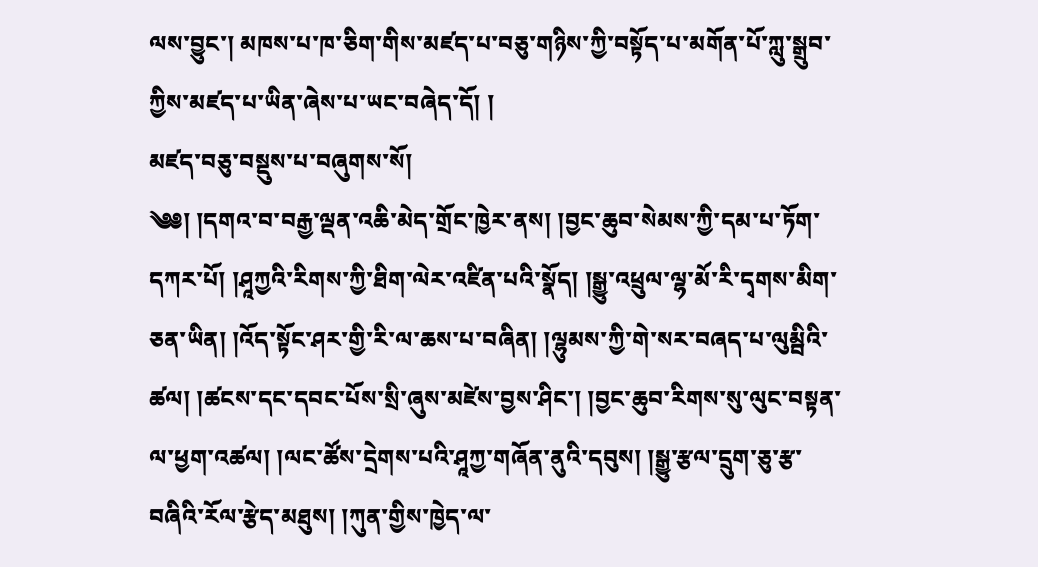ལས་བྱུང་། མཁས་པ་ཁ་ཅིག་གིས་མཛད་པ་བཅུ་གཉིས་ཀྱི་བསྟོད་པ་མགོན་པོ་ཀླུ་སྒྲུབ་ཀྱིས་མཛད་པ་ཡིན་ཞེས་པ་ཡང་བཞེད་དོ། །
མཛད་བཅུ་བསྡུས་པ་བཞུགས་སོ།
༄༅། །དགའ་བ་བརྒྱ་ལྡན་འཆི་མེད་གྲོང་ཁྱེར་ནས། །བྱང་ཆུབ་སེམས་ཀྱི་དམ་པ་ཏོག་དཀར་པོ། །ཤཱཀྱའི་རིགས་ཀྱི་ཐིག་ལེར་འཛིན་པའི་སྣོད། །སྒྱུ་འཕྲུལ་ལྷ་མོ་རི་དྭགས་མིག་ཅན་ཡིན། །འོད་སྟོང་ཤར་གྱི་རི་ལ་ཆས་པ་བཞིན། །ལྷུམས་ཀྱི་གེ་སར་བཞད་པ་ལུམྦིའི་ཚལ། །ཚངས་དང་དབང་པོས་སྲི་ཞུས་མཛེས་བྱས་ཤིང་། །བྱང་ཆུབ་རིགས་སུ་ལུང་བསྟན་ལ་ཕྱག་འཚལ། །ལང་ཚོས་དྲེགས་པའི་ཤཱཀྱ་གཞོན་ནུའི་དབུས། །སྒྱུ་རྩལ་དྲུག་ཅུ་རྩ་བཞིའི་རོལ་རྩེད་མཐུས། །ཀུན་གྱིས་ཁྱེད་ལ་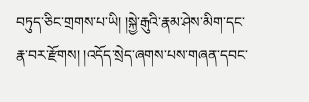བཏུད་ཅིང་གྲགས་པ་ཡི། །སྐྱེ་རྒུའི་རྣམ་ཤེས་མིག་དང་རྣ་བར་རྫོགས། །འདོད་སྲེད་ཞགས་པས་གཞན་དབང་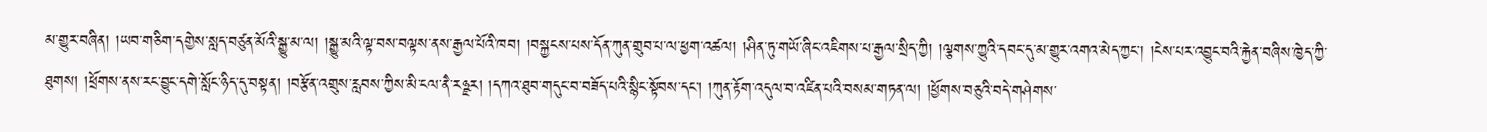མ་གྱུར་བཞིན། །ཡབ་གཅིག་དགྱེས་སླད་བཙུན་མོའི་སྒྱུ་མ་ལ། །སྒྱུ་མའི་ལྟ་བས་བལྟས་ནས་རྒྱལ་པོའི་ཁབ། །བསྐྱངས་པས་དོན་ཀུན་གྲུབ་པ་ལ་ཕྱག་འཚལ། །ཤིན་ཏུ་གཡོ་ཞིང་འཇིགས་པ་རྒྱལ་སྲིད་ཀྱི། །ལྕགས་ཀྱུའི་དབང་དུ་མ་གྱུར་འགའ་མེད་ཀྱང། །ངེས་པར་འབྱུང་བའི་རྐྱེན་བཞིས་ཁྱེད་ཀྱི་ཐུགས། །ཕྲོགས་ནས་རང་བྱུང་དགེ་སློང་ཉིད་དུ་བསྟན། །བརྩོན་འགྲུས་རླབས་ཀྱིས་མི་ངལ་ནཻ་རཉྫར། །དཀའ་ཐུབ་གདུང་བ་བཟོད་པའི་སྙིང་སྟོབས་དང་། །ཀུན་རྟོག་འདུལ་བ་འཛིན་པའི་བསམ་གཏན་ལ། །ཕྱོགས་བཅུའི་བདེ་གཤེགས་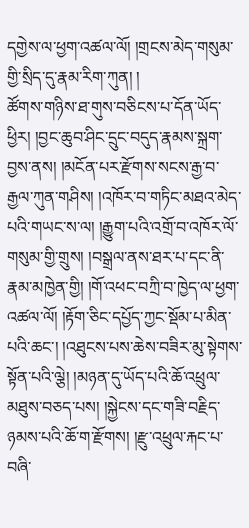དགྱེས་ལ་ཕྱག་འཚལ་ལོ། །གྲངས་མེད་གསུམ་གྱི་སྲིད་དུ་རྣམ་རིག་ཀུན། །
ཚོགས་གཉིས་ཐ་གུས་བཅིངས་པ་དོན་ཡོད་ཕྱིར། །བྱང་ཆུབ་ཤིང་དྲུང་བདུད་རྣམས་སྐྲག་བྱས་ནས། །མངོན་པར་རྫོགས་སངས་རྒྱ་བ་རྒྱལ་ཀུན་གཤིས། །འཁོར་བ་གཏིང་མཐའ་མེད་པའི་གཡང་ས་ལ། །རྒྱུག་པའི་འགྲོ་བ་འཁོར་ལོ་གསུམ་གྱི་གྲུས། །བསྒྲལ་ནས་ཐར་པ་དང་ནི་རྣམ་མཁྱེན་གྱི། །གོ་འཕང་བཀྲི་བ་ཁྱེད་ལ་ཕྱག་འཚལ་ལོ། །རྟོག་ཅིང་དཔྱོད་ཀྱང་སྡོམ་པ་མིན་པའི་ཆང་། །འཐུངས་པས་ཆེས་བཟིར་མུ་སྟེགས་སྟོན་པའི་ལྕེ། །མཉན་དུ་ཡོད་པའི་ཆོ་འཕྲུལ་མཐུས་བཅད་པས། །སྐྱེངས་དང་གཟི་བརྗིད་ཉམས་པའི་ཆོ་ག་རྫོགས། །རྫུ་འཕྲུལ་རྐང་པ་བཞི་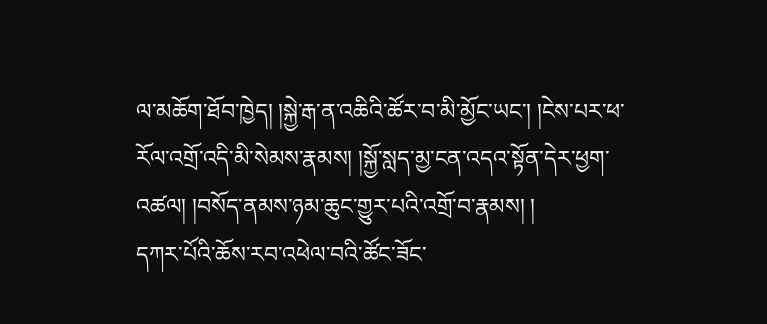ལ་མཆོག་ཐོབ་ཁྱེད། །སྐྱེ་རྒ་ན་འཆིའི་ཚོར་བ་མི་མྱོང་ཡང་། །ངེས་པར་ཕ་རོལ་འགྲོ་འདི་མི་སེམས་རྣམས། །སྐྱོ་སླད་མྱ་ངན་འདའ་སྟོན་དེར་ཕྱག་འཚལ། །བསོད་ནམས་ཉམ་ཆུང་གྱུར་པའི་འགྲོ་བ་རྣམས། །
དཀར་པོའི་ཆོས་རབ་འཕེལ་བའི་ཚོང་ཟོང་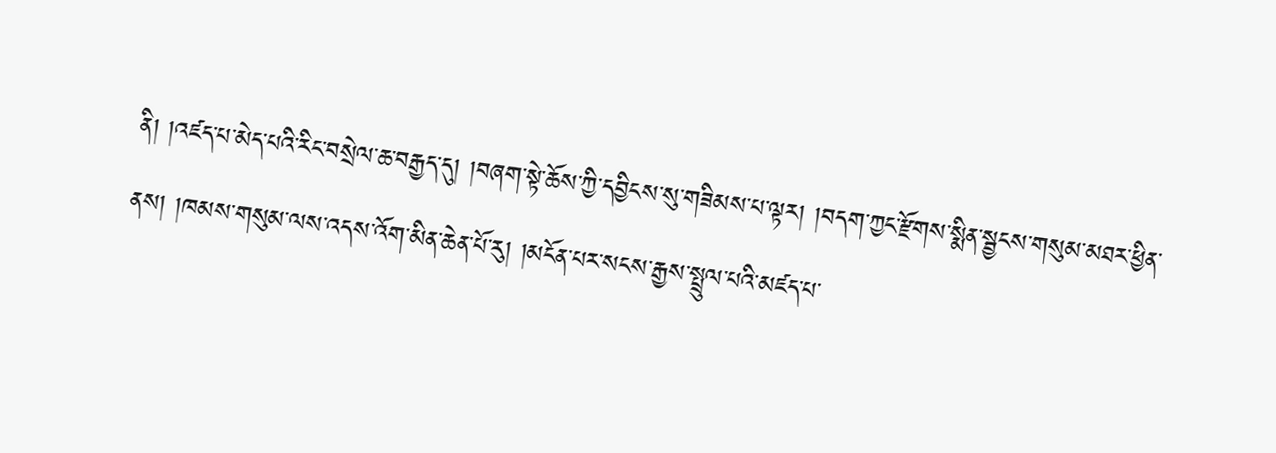ནི། །འཛད་པ་མེད་པའི་རིང་བསྲེལ་ཆ་བརྒྱད་དུ། །བཞག་སྟེ་ཆོས་ཀྱི་དབྱིངས་སུ་གཟིམས་པ་ལྟར། །བདག་ཀྱང་རྫོགས་སྨིན་སྦྱངས་གསུམ་མཐར་ཕྱིན་ནས། །ཁམས་གསུམ་ལས་འདས་འོག་མིན་ཆེན་པོ་རུ། །མངོན་པར་སངས་རྒྱས་སྤྲུལ་པའི་མཛད་པ་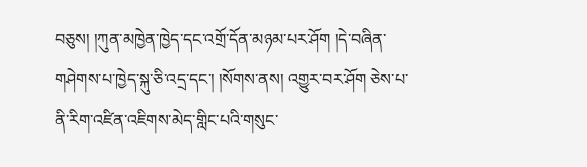བཅུས། །ཀུན་མཁྱེན་ཁྱེད་དང་འགྲོ་དོན་མཉམ་པར་ཤོག །དེ་བཞིན་གཤེགས་པ་ཁྱེད་སྐུ་ཅི་འདྲ་དང་། །སོགས་ནས། འགྱུར་བར་ཤོག ཅེས་པ་ནི་རིག་འཛིན་འཇིགས་མེད་གླིང་པའི་གསུང་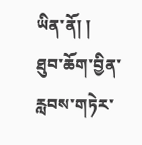ཡིན་ནོ། །
ཐུབ་ཆོག་བྱིན་རླབས་གཏེར་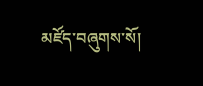མཛོད་བཞུགས་སོ།